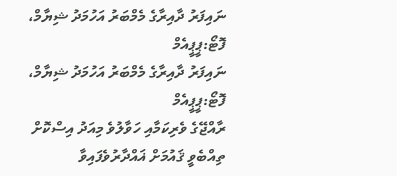ނައިފަރު ދާއިރާގެ މެމްބަރު އަހުމަދު ޝިޔާމް، ފޮޓޯ:ޕީޕީއެމް
ނައިފަރު ދާއިރާގެ މެމްބަރު އަހުމަދު ޝިޔާމް، ފޮޓޯ:ޕީޕީއެމް
ރާއްޖޭގެ ވެރިކަމާއި ހަވާލުވެ މިއަދު އިސްކޮށް ތިއްބެވީ ޤައުމަށް ޣައްދާރުވެފައިވާ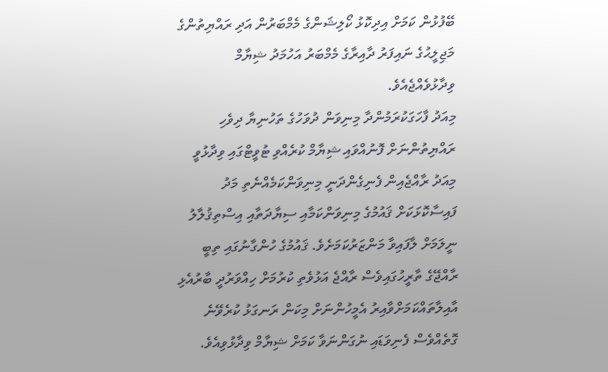ބޭފުޅުން ކަމަށް އިދިކޮޅު ކޯލިޝަންގެ މެމްބަރުން އަދި ރައްޔިތުންގެ މަޖިލީޙުގެ ނައިފަރު ދާއިރާގެ މެމްބަރު އަހުމަދު ޝިޔާމް ވިދާޅުވެއްޖެއެވެ.
މިއަދު ފާހަގަކުރަމުންދާ މިނިވަން ދުވަހުގެ ތަހުނިޔާ ދިވެހި ރައްޔިތުންނަށް ފޮނުއްވައި ޝިޔާމް ކުރެއްވި ޓުވީޓްގައި ވިދާޅުވީ މިއަދު ރާއްޖެއިން ފެނިގެންދަނީ މިނިވަންކަމެއްނެތި މަދު ފައިސާކޮޅަކަށް ޤައުމުގެ މިނިވަންކަމާއި ސިޔާދަތާއި އިސްތިޤުލާލު ނީލަމަށް ލާފައިވާ މަންޒަރުކަމަށެވެ. ޤައުމުގެ ހުންގާނުގައި ތިބީ ރާއްޖޭގެ ތާރީހުގައިވެސް ރާއްޖެ އަޅުވެތި ކުރުމަށް ހިއްވަރުދީ ބާރުއެޅި އާއިލާތައްކަމަށްވާއިރު އެމީހުންނަށް މިކަން ރަނގަޅު ކުރެވޭނެ ގޮތެއްވެސް ފެނިވަޑައި ނުގަންނަވާ ކަމަށް ޝިޔާމް ވިދާޅުވިއެވެ.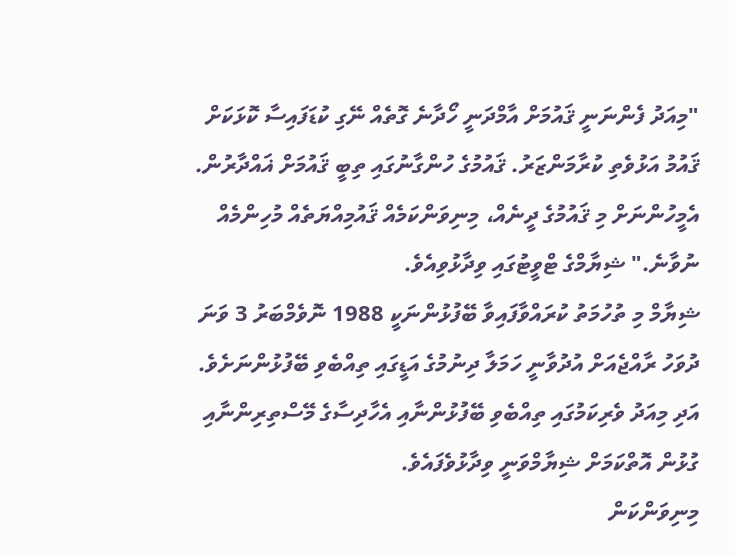"މިއަދު ފެންނަނީ ޤައުމަށް އާމްދަނީ ހޯދާނެ ގޮތެއް ނޭގި ކުޑަފައިސާ ކޮޅަކަށް ޤައުމު އަޅުވެތި ކުރާމަންޒަރު. ޤައުމުގެ ހުންގާނުގައި ތިބީ ޤައުމަށް ޣައްދާރުން. އެމީހުންނަށް މި ޤައުމުގެ ދީނެއް، މިނިވަންކަމެއް ޤައުމިއްޔަތެއް މުހިންމެއް ނުވާނެ." ޝިޔާމްގެ ޓްވީޓުގައި ވިދާޅުވިއެވެ.
ޝިޔާމް މި ތުހުމަތު ކުރައްވާފައިވާ ބޭފުޅުންނަކީ 1988 ނޮވެމްބަރު 3 ވަނަ ދުވަހު ރާއްޖެއަށް އުދުވާނީ ހަމަލާ ދިނުމުގެ އަޑީގައި ތިއްބެވި ބޭފުޅުންނަށެވެ. އަދި މިއަދު ވެރިކަމުގައި ތިއްބެވި ބޭފުޅުންނާއި އެހާދިސާގެ މޭސްތިރިންނާއި ގުޅުން އޮތްކަމަށް ޝިޔާމްވަނީ ވިދާޅުވެފައެވެ.
މިނިވަންކަން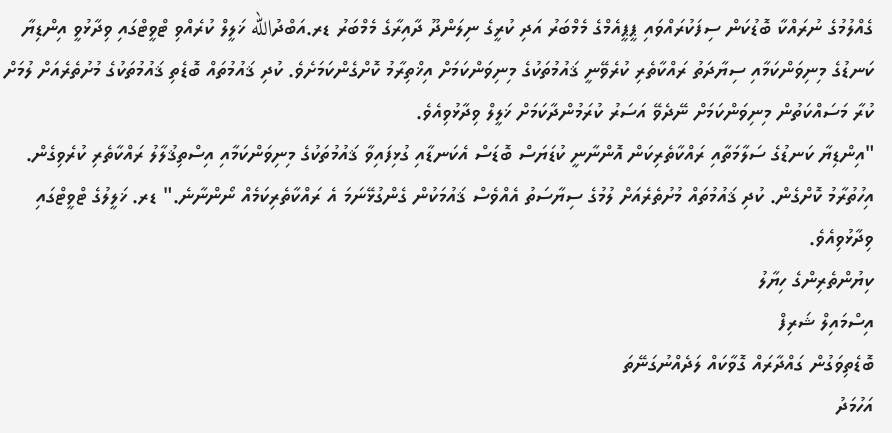ގެއްލުމުގެ ނުރައްކާ ބޮޑުކަން ސިފަކުރައްވައި ޕީޕީއެމްގެ މެމްބަރު އަދި ކުރީގެ ނިލަންދޫ ދާއިރާގެ މެމްބަރު ޑރ.އަބްދުالله ޚަލީލް ކުރެއްވި ޓްވީޓްގައި ވިދާޅުވީ އިންޑިޔާ ކަނޑުގެ މިނިވަންކަމާއި ސިޔާދަތު ރައްކާތެރި ކުރެވޭނީ ޤައުމުތަކުގެ މިނިވަންކަމަށް އިޚްތިރާމު ކޮށްގެންކަމަށެވެ. ކުދި ޤައުމުތައް ބޮޑެތި ޤައުމުތަކުގެ މުށުތެރެއަށް ލުމަށް ކުރާ މަސައްކަތުން މިނިވަންކަމަށް ނޭދެވޭ އަސަރު ކުރަމުންދާކަމަށް ޚަލީލް ވިދާޅުވިއެވެ.
"އިންޑިޔާ ކަނޑުގެ ސަލާމަތާއި ރައްކާތެރިކަން އޮންނާނީ ކުޑަޔަސް ބޮޑަސް އެކަނޑާއި ގުޅިފައިވާ ޤައުމުތަކުގެ މިނިވަންކަމާއި އިސްތިޤުލާލު ރައްކާތެރި ކުރެވިގެން. އިހުތުރާމު ކޮށްގެން. ކުދި ޤައުމުތައް މުށުތެރެއަށް ލުމުގެ ސިޔާސަތު އެއްވެސް ޤައުމަކުން ގެންގުޅޭނަމަ އެ ރައްކާތެރިކަމެއް ނޯންނާނެ." ޑރ. ޚަލީލުގެ ޓްވީޓްގައި ވިދާޅުވިއެވެ.
ކިޔުންތެރިންގެ ހިޔާލު
އިސްމައިލް ޝަރިފް
ބޮޑެތިވަގުން ގައްދާރައް ގޮވާކައް ލަދެއްނުގަނޭތަ
އަހުމަދު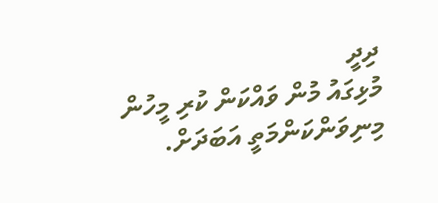ދިދީ
މުޅިގައު މުން ވައްކަން ކުރި މީހުން މިނިވަންކަންމަތީ އަބަދަށް.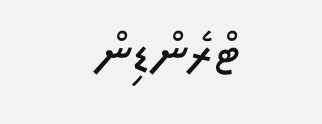ޓްރެންޑިން